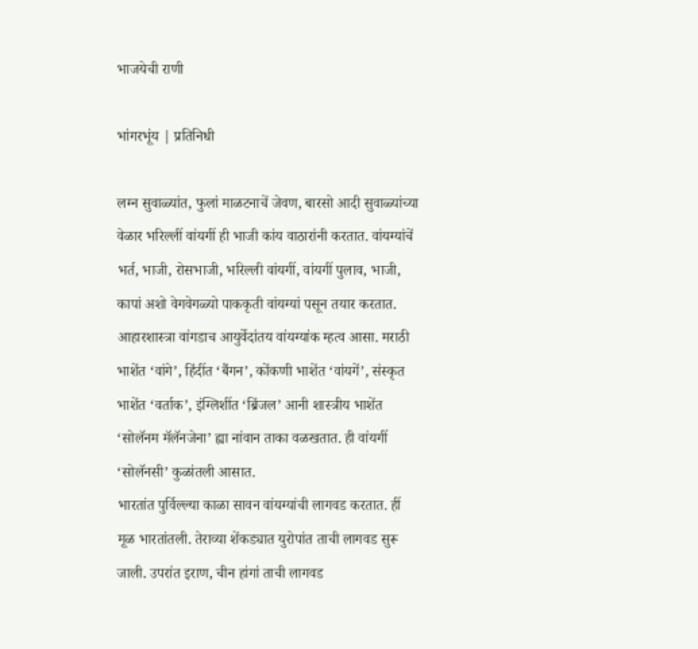भाजयेची राणी

भांगरभूंय | प्रतिनिधी

लग्न सुवाळ्यांत, फुलां माळटनाचें जेवण, बारसो आदी सुवाळ्यांच्या वेळार भरिल्लीं वांयगीं ही भाजी कांय वाठारांनी करतात. वांयग्यांचें भर्त, भाजी, रोसभाजी, भरिल्ली वांयगीं, वांयगीं पुलाव, भाजी, कापां अशो वेगवेगळ्यो पाककृती वांयग्यां पसून तयार करतात. आहारशास्त्रा वांगडाच आयुर्वेदांतय वांयग्यांक म्हत्व आसा. मराठी भाशेंत ‘वांगे’, हिंदींत ‘बैंगन’, कोंकणी भाशेंत ‘वांयगें’, संस्कृत भाशेंत ‘वर्ताक’, इंग्लिशींत ‘ब्रिंजल’ आनी शास्त्रीय भाशेंत ‘सोलॅनम मॅलॅनजेना’ ह्या नांवान ताका वळखतात. ही वांयगीं ‘सोलॅनसी’ कुळांतली आसात.
भारतांत पुर्विल्ल्या काळा सावन वांयग्यांची लागवड करतात. हीं मूळ भारतांतली. तेराव्या शेंकड्यात युरोपांत ताची लागवड सुरू जाली. उपरांत इराण, चीन हांगां ताची लागवड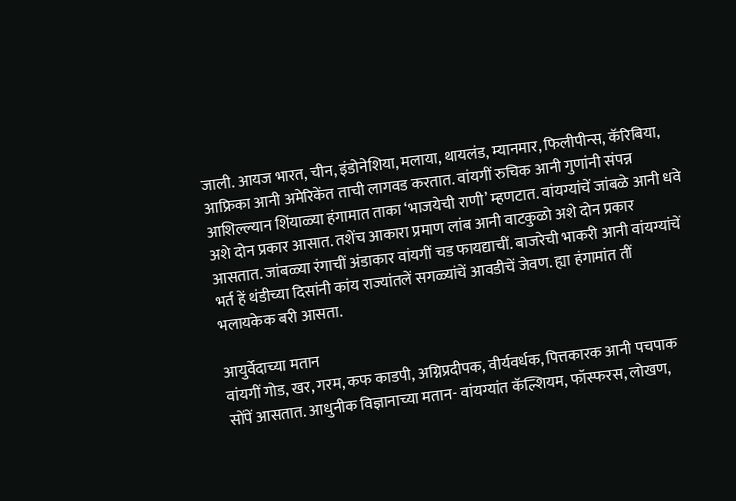जाली. आयज भारत, चीन, इंडोनेशिया, मलाया, थायलंड, म्यानमार, फिलीपीन्स, कॅरिबिया, आफ्रिका आनी अमेरिकेंत ताची लागवड करतात. वांयगीं रुचिक आनी गुणांनी संपन्न आशिल्ल्यान शिंयाळ्या हंगामात ताका ‘भाजयेची राणी’ म्हणटात. वांयग्यांचें जांबळे आनी धवे अशे दोन प्रकार आसात. तशेंच आकारा प्रमाण लांब आनी वाटकुळो अशे दोन प्रकार आसतात. जांबळ्या रंगाचीं अंडाकार वांयगीं चड फायद्याचीं. बाजरेची भाकरी आनी वांयग्यांचें भर्त हें थंडीच्या दिसांनी कांय राज्यांतलें सगळ्यांचें आवडीचें जेवण. ह्या हंगामांत तीं भलायकेक बरी आसता.

आयुर्वेदाच्या मतान
वांयगीं गोड, खर, गरम, कफ काडपी, अग्निप्रदीपक, वीर्यवर्धक, पित्तकारक आनी पचपाक सोंपें आसतात. आधुनीक विज्ञानाच्या मतान- वांयग्यांत कॅल्शियम, फॉस्फरस, लोखण,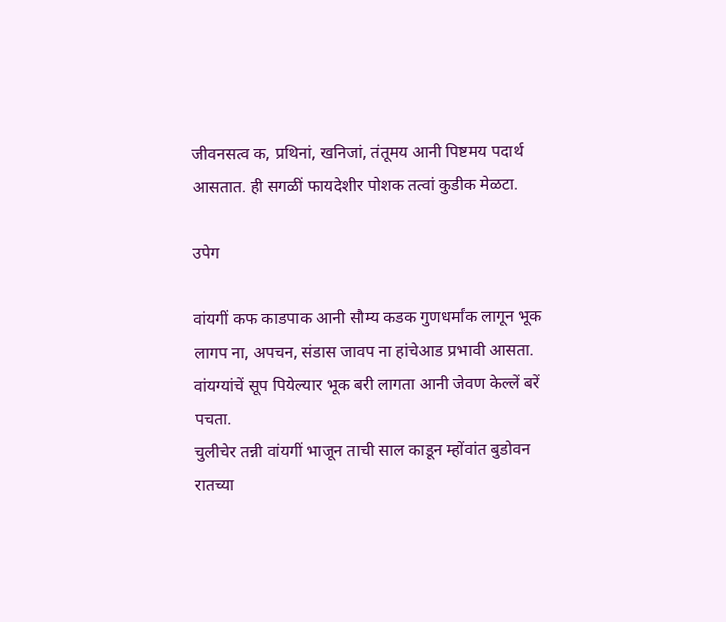जीवनसत्व क, प्रथिनां, खनिजां, तंतूमय आनी पिष्टमय पदार्थ आसतात. ही सगळीं फायदेशीर पोशक तत्वां कुडीक मेळटा.

उपेग

वांयगीं कफ काडपाक आनी सौम्य कडक गुणधर्मांक लागून भूक लागप ना, अपचन, संडास जावप ना हांचेआड प्रभावी आसता. वांयग्यांचें सूप पियेल्यार भूक बरी लागता आनी जेवण केल्लें बरें पचता.
चुलीचेर तन्नी वांयगीं भाजून ताची साल काडून म्होंवांत बुडोवन रातच्या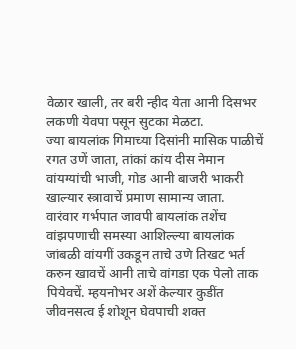वेळार खाली, तर बरी न्हीद येता आनी दिसभर लकणी येवपा पसून सुटका मेळटा.
ज्या बायलांक गिमाच्या दिसांनी मासिक पाळीचें रगत उणें जाता, तांकां कांय दीस नेमान वांयग्यांची भाजी, गोड आनी बाजरी भाकरी खाल्यार स्त्रावाचें प्रमाण सामान्य जाता.
वारंवार गर्भपात जावपी बायलांक तशेंच वांझपणाची समस्या आशिल्ल्या बायलांक जांबळी वांयगीं उकडून ताचे उणे तिखट भर्त करुन खावचें आनी ताचे वांगडा एक पेलो ताक पियेवचें. म्हयनोभर अशें केल्यार कुडींत जीवनसत्व ई शोशून घेवपाची शक्त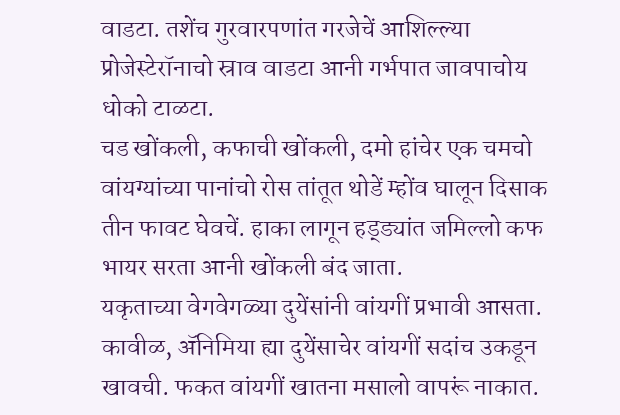वाडटा. तशेंच गुरवारपणांत गरजेचें आशिल्ल्या प्रोजेस्टेरॉनाचो स्राव वाडटा आनी गर्भपात जावपाचोय धोको टाळटा.
चड खोंकली, कफाची खोंकली, दमो हांचेर एक चमचो वांयग्यांच्या पानांचो रोस तांतूत थोडें म्होंव घालून दिसाक तीन फावट घेवचें. हाका लागून हड्ड्यांत जमिल्लो कफ भायर सरता आनी खोंकली बंद जाता.
यकृताच्या वेगवेगळ्या दुयेंसांनी वांयगीं प्रभावी आसता. कावीळ, ॲनिमिया ह्या दुयेंसाचेर वांयगीं सदांच उकडून खावची. फकत वांयगीं खातना मसालो वापरूं नाकात.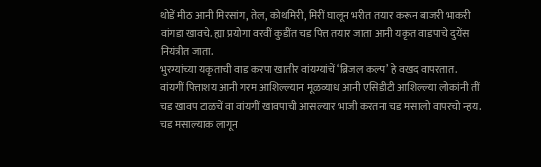थोडें मीठ आनी मिरसांग, तेल, कोथमिरी, मिरीं घालून भरीत तयार करून बाजरी भाकरी वांगडा खावचे. ह्या प्रयोगा वरवीं कुडींत चड पित्त तयार जाता आनी यकृत वाडपाचे दुयेंस नियंत्रीत जाता.
भुरग्यांच्या यकृताची वाड करपा खातीर वांयग्यांचें ‘ब्रिजल कल्प’ हे वखद वापरतात.
वांयगीं पित्ताशय आनी गरम आशिल्ल्यान मूळव्याध आनी एसिडीटी आशिल्ल्या लोकांनी तीं चड खावप टाळचें वा वांयगीं खावपाची आसल्यार भाजी करतना चड मसालो वापरचो न्हय. चड मसाल्याक लागून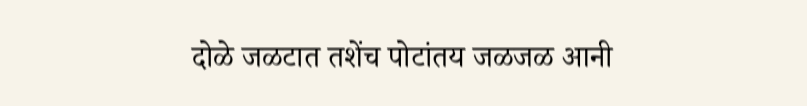दोळे जळटात तशेंच पोटांतय जळजळ आनी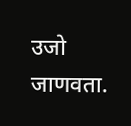उजो जाणवता.